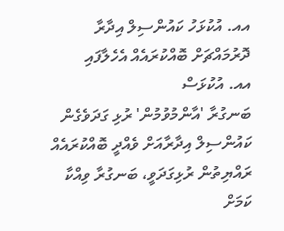އއ. އުކުޅަހު ކައުންސިލް އިދާރާ ދޮރުމައްޗަށް ބޮއްކުރައެއް އެހެލާފައި
އއ. އުކުޅަސް
ބަނގުރާ 'އާންމުވުމުން' ރުޅި ގަދަވެގެން ކައުންސިލް އިދާރާއަށް ވެއްދީ ބޮއްކުރައެއް
ރައްޔިތުން ރުޅިގަދަވީ، ބަނގުރާ ވިއްކާ ކަމަށް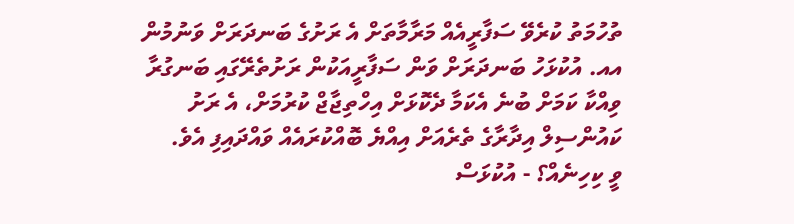ތުހުމަތު ކުރެވޭ ސަފާރީއެއް މަރާމާތަށް އެ ރަށުގެ ބަނދަރަށް ވަނުމުން
އއ. އުކުޅަހު ބަނދަރަށް ވަން ސަފާރީއަކުން ރަށުތެރޭގައި ބަނގުރާ ވިއްކާ ކަމަށް ބުނެ އެކަމާ ދެކޮޅަށް އިހްތިޖާޖް ކުރުމަށް، އެ ރަށު ކައުންސިލް އިދާރާގެ ތެރެއަށް އިއްޔެ ބޮއްކުރައެއް ވައްދައިފި އެވެ.
ވީ ކިހިނެއް؟ - އުކުޅަސް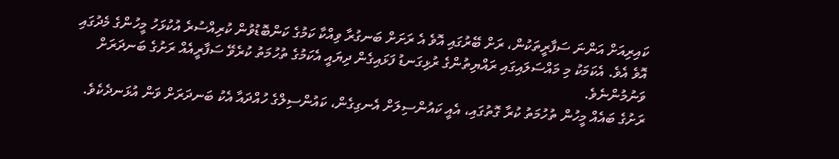ކައިރިއަށް އަންނަ ސަފާރީތަކުން، ރަށް ބޭރުގައި އޮވެ އެ ރަށަށް ބަނގުރާ ވިއްކާ ކަމުގެ ކަންބޮޑުވުން ކުރިއްސުރެ އުކުޅަހު މީހުންގެ މެދުގައި އޮވެ އެވެ. އެކަމަކު މި މައްސަލައިގައި ރައްޔިތުންގެ ރުޅިގަނޑު ފަޅައިގެން ދިޔައީ އެކަމުގެ ތުހުމަތު ކުރެވޭ ސަފާރީއެއް ރަށުގެ ބަނދަރަށް ވަނުމުންނެވެ.
ރަށުގެ ބައެއް މީހުން ތުހުމަތު ކުރާ ގޮތުގައި، އެއީ ކައުންސިލަށް އެނގިގެން، ކައުންސިލްގެ ހުއްދައާ އެކު ބަނދަރަށް ވަން އުޅަނދެކެވެ.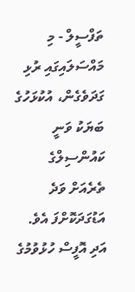ތަފްސީލް - މި މައްސަލައިގައި ރުޅި ގަދަވެގެން، އުކުޅަހުގެ ބަޔަކު ވަނީ ކައުންސިލްގެ ތެރެއަށް ވަދެ އަޑުގަދަކޮށްފަ އެވެ. އަދި އޮފީސް ހުޅުވުމުގެ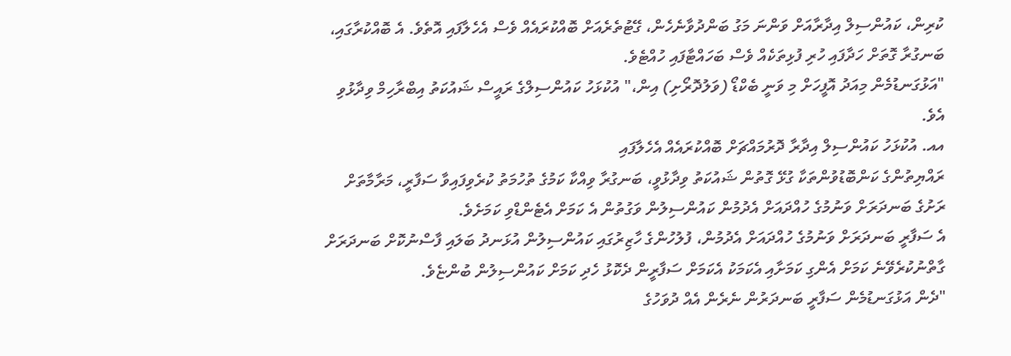ކުރިން، ކައުންސިލް އިދާރާއަށް ވަންނަ މަގު ބަންދުވާނެހެން، ގޭޓުތެރެއަށް ބޮއްކުރައެއް ވެސް އެހެލާފައި އޮތެވެ. އެ ބޮއްކުރާގައި، ބަނގުރާ ގޮތަށް ހަދާފައި ހުރި ފުޅިތަކެއް ވެސް ބަހައްޓާފައި ހުއްޓެވެ.
"އަޅުގަނޑުމެން މިއަދު އޮފީހަށް މި ވަނީ ބެކްޑޯ (ވަލުދޮރޯށި) އިން،" އުކުޅަހު ކައުންސިލްގެ ރައީސް ޝައުކަތު އިބްރާހިމް ވިދާޅުވި އެވެ.
އއ. އުކުޅަހު ކައުންސިލް އިދާރާ ދޮރުމައްޗަށް ބޮއްކުރައެއް އެހެލާފައި
ރައްޔިތުންގެ ކަންބޮޑުވުންތަކާ ގުޅޭ ގޮތުން ޝައުކަތު ވިދާޅުވީ، ބަނގުރާ ވިއްކާ ކަމުގެ ތުހުމަތު ކުރެވިފައިވާ ސަފާރީ، މަރާމާތަށް ރަށުގެ ބަނދަރަށް ވަނުމުގެ ހުއްދައަށް އެދުމުން ކައުންސިލުން ވަގުތުން އެ ކަމަށް އެޓެންޑްވި ކަމަށެވެ.
އެ ސަފާރީ ބަނދަރަށް ވަނުމުގެ ހުއްދައަށް އެދުމުން، ފުލުހުންގެ ހާޒިރުގައި ކައުންސިލުން އުޅަނދު ބަލައި ފާސްނުކޮށް ބަނދަރަށް ގާތްނުކުރެވޭނެ ކަމަށް އެންގި ކަމަށާއި އެކަމަކު އެކަމަށް ސަފާރީން ދެކޮޅު ހެދި ކަމަށް ކައުންސިލުން ބުންޏެވެ.
"ދެން އަޅުގަނޑުމެން ސަފާރީ ބަނދަރުން ނެރެން އެއް ދުވަހުގެ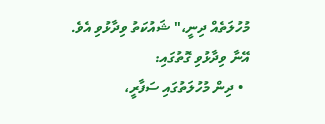މުހުލަތެއް ދިނީ،" ޝައުކަތު ވިދާޅުވި އެވެ.
އޭނާ ވިދާޅުވި ގޮތުގައި:
  • ދިން މުހުލަތުގައި ސަފާރީ،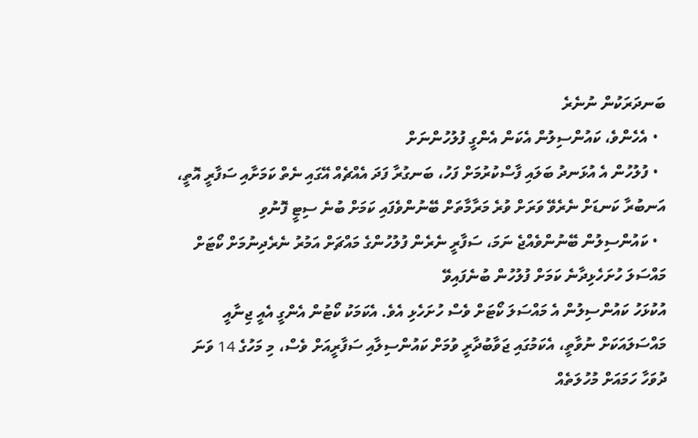ބަނދަރަކުން ނުނެރެ
  • އެހެންވެ، ކައުންސިލުން އެކަން އެންގީ ފުލުހުންނަށް
  • ފުލުހުން އެ އުޅަނދު ބަލައި ފާސްކުރުމަށް ފަހު، ބަނގުރާ ފަދަ އެއްޗެއް އޭގައި ނެތް ކަމަށާއި ސަފާރީ އޮތީ، އަނބުރާ ކަނޑަށް ނެރެވޭ ވަރަށް ވުރެ މަރާމާތަށް ބޭނުންވެފައި ކަމަށް ބުނެ ސިޓީ ފޮނުވި
  • ކައުންސިލުން ބޭނުންވެއްޖެ ނަމަ، ސަފާރީ ނެރެން ފުލުހުންގެ މައްޗަށް އަމުރު ނެރެދިނުމަށް ކޯޓަށް މައްސަލަ ހުށަހެޅިދާނެ ކަމަށް ފުލުހުން ބުނެފައިވޭ
އުކުޅަހު ކައުންސިލުން އެ މައްސަލަ ކޯޓަށް ވެސް ހުށަހެޅި އެވެ. އެކަމަކު ކޯޓުން އެންގީ އެއީ ޖިނާއީ މައްސަލައަކަށް ނުވާތީ، އެކަމުގައި ޖަވާބުދާރީ ވުމަށް ކައުންސިލާއި ސަފާރީއަށް ވެސް، މި މަހުގެ 14 ވަނަ ދުވަހާ ހަމައަށް މުހުލަތެއް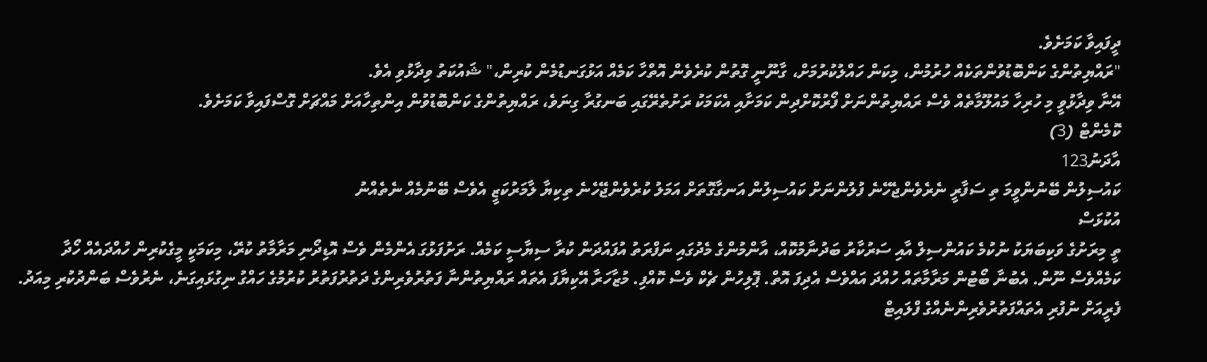ދީފައިވާ ކަމަށެވެ.
"ރައްޔިތުންގެ ކަންބޮޑުވުންތަކެއް ހުރުމުން، މިކަން ހައްލުކުރުމަށް، ގާނޫނީ ގޮތުން ކުރެވެން އޮތްހާ ކަމެއް އަޅުގަނޑުމެން ކުރިން،" ޝައުކަތު ވިދާޅުވި އެވެ.
އޭނާ ވިދާޅުވީ މި ހުރިހާ މައުލޫމާތެއް ވެސް ރައްޔިތުންނަށް ފޯރުކޮށްދިން ކަމަށާއި އެކަމަކު ރަށުތެރޭގައި ބަނގުރާ ގިނަވެ، ރައްޔިތުންގެ ކަންބޮޑުވުން އިންތިހާއަށް މައްޗަށް ގޮސްފައިވާ ކަމަށެވެ.
ކޮމެންޓް (3)
އާދަނު123
ކައުސިލުން ބޭނުންވީމަ ތި ސަފާރީ ނެރެވެންޖެހޭނެ ފުލުންނަށް ކައުސިލުން އަނގާގޮތަށް އަމަލު ކުރެވެންޖޭހެނެ ތިކިޔާ ލާމަރުކަޒީ އެވެސް ބޭނުމެއް ނެތެއްނު
އުކުޅަސް
ތީ މިރަށުގެ ވަކިބަޔަކު ނުކުމެ ކައުންސިލް އާއި ސަރުކާރު ބަދުނާމުކޮއް، އާންމުންގެ މެދުގައި ނަފްރަތު އުފައްދަން ކުރާ ސިޔާސީ ކަމެއް. ރަށުފަޅުގަ އެންމެން ވެސް އޮޑިދޯނި މަރާމާތު ކުރޭ، މިކަމަކީ މީގެކުރިން ހުއްދައެއް ހޯދާ ކަމެއްވެސް ނޫން. އެބުނާ ބޯޓުން މަރާމާތައް ހުއްދަ އައްވެސް އެދިފަ އޮތް. ޕޮލިހުން ޗެކް ވެސް ކޮއްފި. މުޒާހަރާ އޭކިޔާފަ އެތައް ރައްޔިތުންނާ ފަތުރުވެރިންގެ ދަތުރުފަތުރު ކުރުމުގެ ހައްގު ނިގުޅައިގަނެ، ނެރުވެސް ބަންދުކުރި މިއަދު. ފެރީއަށް ނުފުރި އެތައްފަތުރުވެރިންނެއްގެ ފްލައިޓް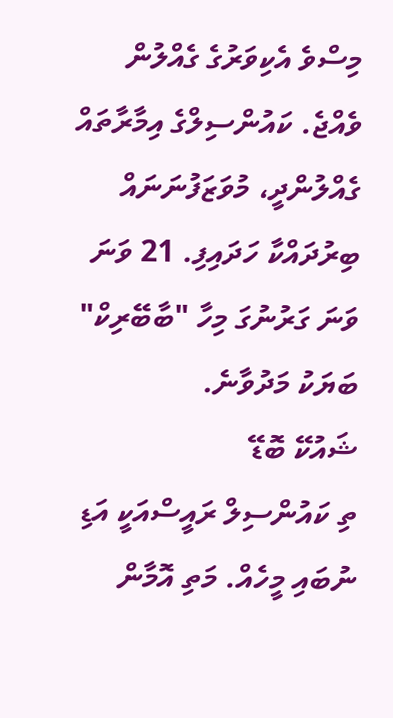މިސްވެ އެކިވަރުގެ ގެއްލުން ވެއްޖެ. ކައުންސިލްގެ އިމާރާތައް ގެއްލުންދީ، މުވަޒަފުނަނައް ބިރުދައްކާ ހަދައިފި. 21 ވަނަ ވަނަ ގަރުނުގަ މިހާ "ބާބޭރިކް" ބަޔަކު މަދުވާނެ.
ޝައުކޭ ބޮޑޭ
ތި ކައުންސިލް ރައީސްއަކީ އަޑި ނުބައި މީހެއް. މަތި އޮމާން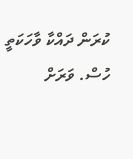ކުރަން ދައްކާ ވާހަކަތީ ހުސް. ވަރަށް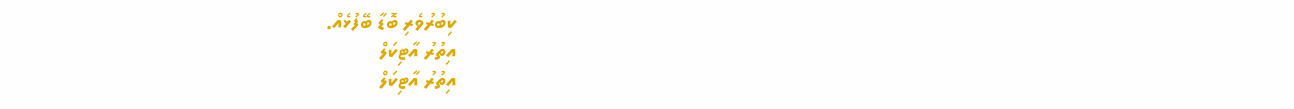ކިބުރުވެރި ބޮޑާ ބޭފުޅެއް.
އިތުރު އާޓިކަލް
އިތުރު އާޓިކަލް